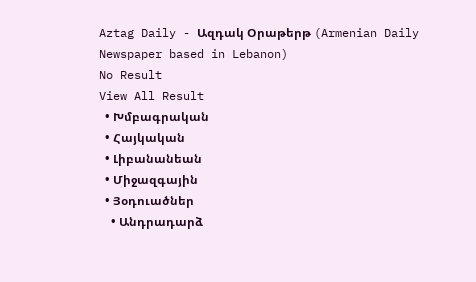Aztag Daily - Ազդակ Օրաթերթ (Armenian Daily Newspaper based in Lebanon)
No Result
View All Result
  • Խմբագրական
  • Հայկական
  • Լիբանանեան
  • Միջազգային
  • Յօդուածներ
    • Անդրադարձ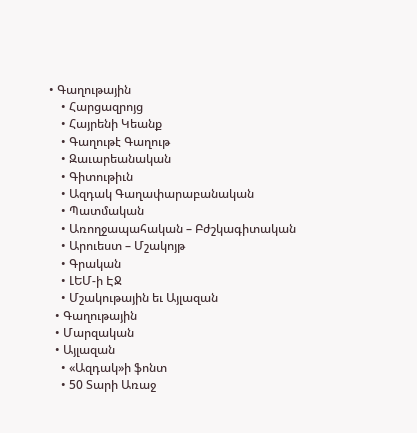• Գաղութային
    • Հարցազրոյց
    • Հայրենի Կեանք
    • Գաղութէ Գաղութ
    • Զաւարեանական
    • Գիտութիւն
    • Ազդակ Գաղափարաբանական
    • Պատմական
    • Առողջապահական – Բժշկագիտական
    • Արուեստ – Մշակոյթ
    • Գրական
    • ԼԵՄ-ի ԷՋ
    • Մշակութային եւ Այլազան
  • Գաղութային
  • Մարզական
  • Այլազան
    • «Ազդակ»ի ֆոնտ
    • 50 Տարի Առաջ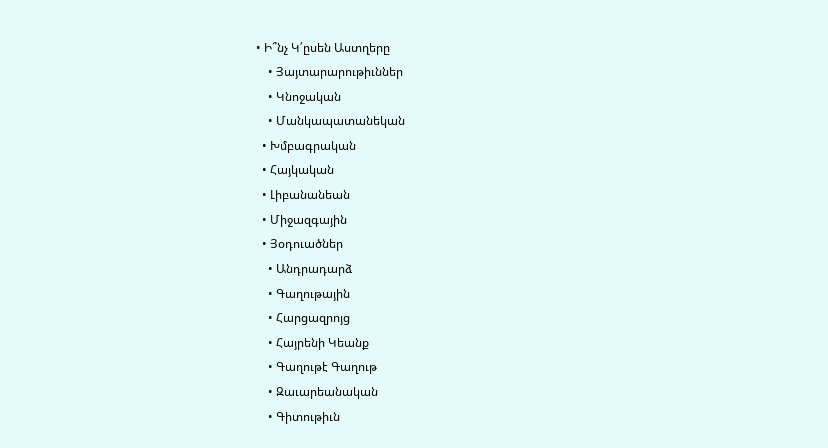• Ի՞նչ Կ՛ըսեն Աստղերը
    • Յայտարարութիւններ
    • Կնոջական
    • Մանկապատանեկան
  • Խմբագրական
  • Հայկական
  • Լիբանանեան
  • Միջազգային
  • Յօդուածներ
    • Անդրադարձ
    • Գաղութային
    • Հարցազրոյց
    • Հայրենի Կեանք
    • Գաղութէ Գաղութ
    • Զաւարեանական
    • Գիտութիւն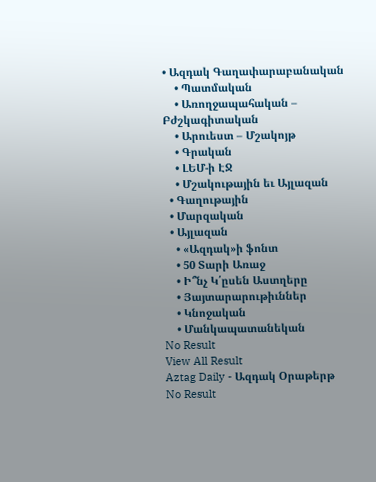• Ազդակ Գաղափարաբանական
    • Պատմական
    • Առողջապահական – Բժշկագիտական
    • Արուեստ – Մշակոյթ
    • Գրական
    • ԼԵՄ-ի ԷՋ
    • Մշակութային եւ Այլազան
  • Գաղութային
  • Մարզական
  • Այլազան
    • «Ազդակ»ի ֆոնտ
    • 50 Տարի Առաջ
    • Ի՞նչ Կ՛ըսեն Աստղերը
    • Յայտարարութիւններ
    • Կնոջական
    • Մանկապատանեկան
No Result
View All Result
Aztag Daily - Ազդակ Օրաթերթ
No Result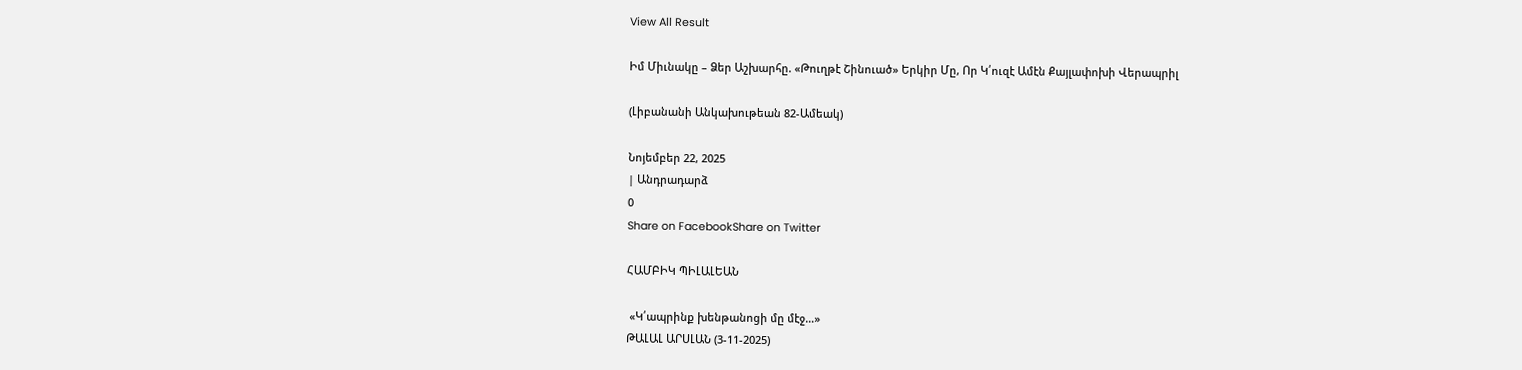View All Result

Իմ Միւնակը – Ձեր Աշխարհը. «Թուղթէ Շինուած» Երկիր Մը, Որ Կ՛ուզէ Ամէն Քայլափոխի Վերապրիլ

(Լիբանանի Անկախութեան 82-Ամեակ)

Նոյեմբեր 22, 2025
| Անդրադարձ
0
Share on FacebookShare on Twitter

ՀԱՄԲԻԿ ՊԻԼԱԼԵԱՆ

 «Կ՛ապրինք խենթանոցի մը մէջ…»
ԹԱԼԱԼ ԱՐՍԼԱՆ (3-11-2025)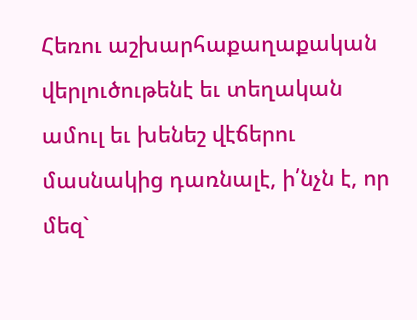Հեռու աշխարհաքաղաքական վերլուծութենէ եւ տեղական ամուլ եւ խենեշ վէճերու մասնակից դառնալէ, ի՛նչն է, որ մեզ`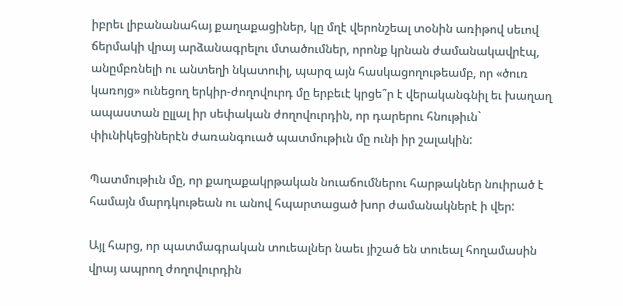իբրեւ լիբանանահայ քաղաքացիներ, կը մղէ վերոնշեալ տօնին առիթով սեւով ճերմակի վրայ արձանագրելու մտածումներ, որոնք կրնան ժամանակավրէպ, անըմբռնելի ու անտեղի նկատուիլ, պարզ այն հասկացողութեամբ, որ «ծուռ կառոյց» ունեցող երկիր-ժողովուրդ մը երբեւէ կրցե՞ր է վերականգնիլ եւ խաղաղ ապաստան ըլլալ իր սեփական ժողովուրդին, որ դարերու հնութիւն` փիւնիկեցիներէն ժառանգուած պատմութիւն մը ունի իր շալակին:

Պատմութիւն մը, որ քաղաքակրթական նուաճումներու հարթակներ նուիրած է համայն մարդկութեան ու անով հպարտացած խոր ժամանակներէ ի վեր:

Այլ հարց, որ պատմագրական տուեալներ նաեւ յիշած են տուեալ հողամասին վրայ ապրող ժողովուրդին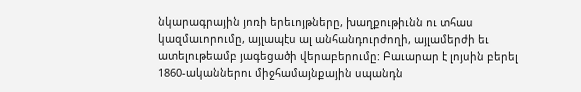նկարագրային յոռի երեւոյթները, խաղքութիւնն ու տհաս կազմաւորումը, այլապէս ալ անհանդուրժողի, այլամերժի եւ ատելութեամբ յագեցածի վերաբերումը: Բաւարար է լոյսին բերել 1860-ականներու միջհամայնքային սպանդն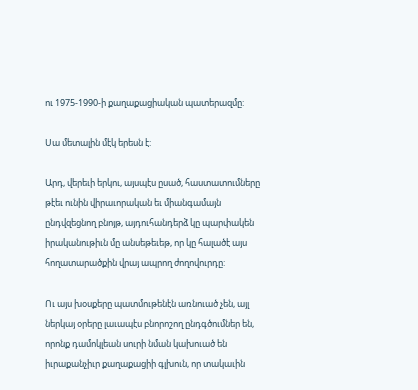ու 1975-1990-ի քաղաքացիական պատերազմը:

Սա մետալին մէկ երեսն է:

Արդ, վերեւի երկու, այսպէս ըսած, հաստատումները թէեւ ունին վիրաւորական եւ միանգամայն ընդվզեցնող բնոյթ, այդուհանդերձ կը պարփակեն իրականութիւն մը անսեթեւեթ, որ կը հալածէ այս հողատարածքին վրայ ապրող ժողովուրդը:

Ու այս խօսքերը պատմութենէն առնուած չեն, այլ ներկայ օրերը լաւապէս բնորոշող ընդգծումներ են, որոնք դամոկլեան սուրի նման կախուած են իւրաքանչիւր քաղաքացիի գլխուն, որ տակաւին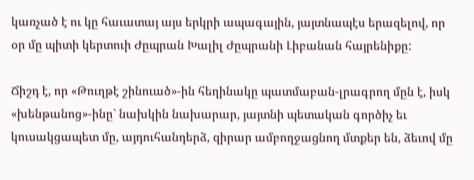կառչած է ու կը հաւատայ այս երկրի ապագային, յայտնապէս երազելով, որ օր մը պիտի կերտուի Ժըպրան Խալիլ Ժըպրանի Լիբանան հայրենիքը:

Ճիշդ է, որ «Թուղթէ շինուած»-ին հեղինակը պատմաբան-լրագրող մըն է, իսկ «խենթանոց»-ինը` նախկին նախարար, յայտնի պետական գործիչ եւ կուսակցապետ մը, այդուհանդերձ, զիրար ամբողջացնող մտքեր են, ձեւով մը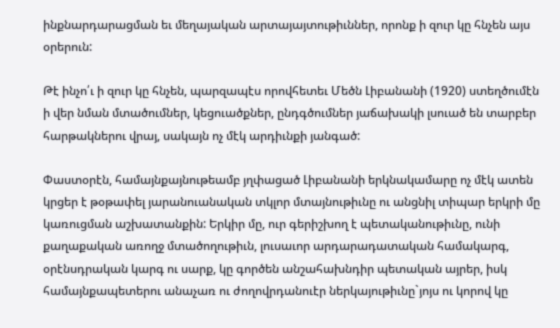ինքնարդարացման եւ մեղայական արտայայտութիւններ, որոնք ի զուր կը հնչեն այս օրերուն:

Թէ ինչո՛ւ ի զուր կը հնչեն, պարզապէս որովհետեւ Մեծն Լիբանանի (1920) ստեղծումէն ի վեր նման մտածումներ, կեցուածքներ, ընդգծումներ յաճախակի լսուած են տարբեր հարթակներու վրայ, սակայն ոչ մէկ արդիւնքի յանգած:

Փաստօրէն, համայնքայնութեամբ յղփացած Լիբանանի երկնակամարը ոչ մէկ ատեն կրցեր է թօթափել յարանուանական տկլոր մտայնութիւնը ու անցնիլ տիպար երկրի մը կառուցման աշխատանքին: Երկիր մը, ուր գերիշխող է պետականութիւնը, ունի քաղաքական առողջ մտածողութիւն, լուսաւոր արդարադատական համակարգ, օրէնսդրական կարգ ու սարք, կը գործեն անշահախնդիր պետական այրեր, իսկ  համայնքապետերու անաչառ ու ժողովրդանուէր ներկայութիւնը`յոյս ու կորով կը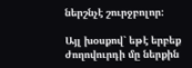ներշնչէ շուրջբոլոր:

Այլ խօսքով` եթէ երբեք ժողովուրդի մը ներքին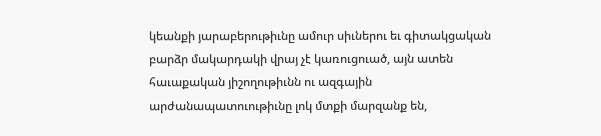կեանքի յարաբերութիւնը ամուր սիւներու եւ գիտակցական բարձր մակարդակի վրայ չէ կառուցուած, այն ատեն հաւաքական յիշողութիւնն ու ազգային արժանապատուութիւնը լոկ մտքի մարզանք են,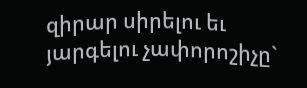զիրար սիրելու եւ յարգելու չափորոշիչը`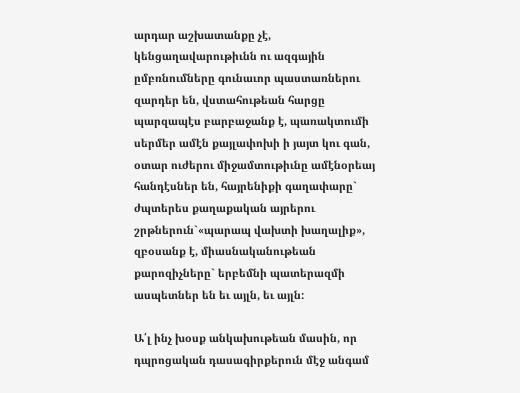արդար աշխատանքը չէ, կենցաղավարութիւնն ու ազգային ըմբռնումները գունաւոր պաստառներու զարդեր են, վստահութեան հարցը պարզապէս բարբաջանք է, պառակտումի սերմեր ամէն քայլափոխի ի յայտ կու գան, օտար ուժերու միջամտութիւնը ամէնօրեայ հանդէսներ են, հայրենիքի գաղափարը` ժպտերես քաղաքական այրերու շրթներուն`«պարապ վախտի խաղալիք», զբօսանք է, միասնականութեան քարոզիչները` երբեմնի պատերազմի ասպետներ են եւ այլն, եւ այլն:

Ա՛լ ինչ խօսք անկախութեան մասին, որ դպրոցական դասագիրքերուն մէջ անգամ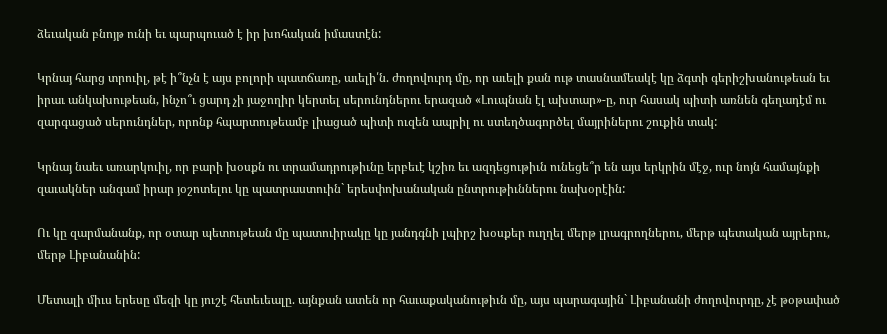ձեւական բնոյթ ունի եւ պարպուած է իր խոհական իմաստէն:

Կրնայ հարց տրուիլ, թէ ի՞նչն է այս բոլորի պատճառը, աւելի՛ն. ժողովուրդ մը, որ աւելի քան ութ տասնամեակէ կը ձգտի գերիշխանութեան եւ իրաւ անկախութեան, ինչո՞ւ ցարդ չի յաջողիր կերտել սերունդներու երազած «Լուպնան էլ ախտար»-ը, ուր հասակ պիտի առնեն գեղադէմ ու զարգացած սերունդներ, որոնք հպարտութեամբ լիացած պիտի ուզեն ապրիլ ու ստեղծագործել մայրիներու շուքին տակ:

Կրնայ նաեւ առարկուիլ, որ բարի խօսքն ու տրամադրութիւնը երբեւէ կշիռ եւ ազդեցութիւն ունեցե՞ր են այս երկրին մէջ, ուր նոյն համայնքի զաւակներ անգամ իրար յօշոտելու կը պատրաստուին` երեսփոխանական ընտրութիւններու նախօրէին:

Ու կը զարմանանք, որ օտար պետութեան մը պատուիրակը կը յանդգնի լպիրշ խօսքեր ուղղել մերթ լրագրողներու, մերթ պետական այրերու,  մերթ Լիբանանին:

Մետալի միւս երեսը մեզի կը յուշէ հետեւեալը. այնքան ատեն որ հաւաքականութիւն մը, այս պարագային` Լիբանանի ժողովուրդը, չէ թօթափած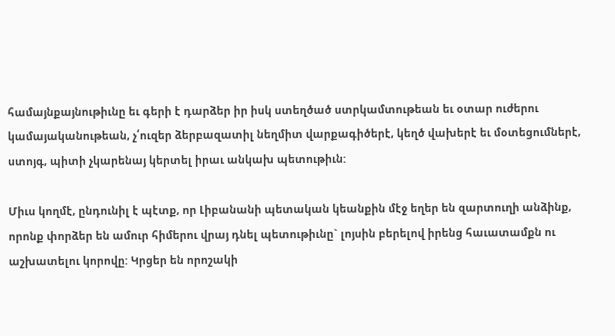համայնքայնութիւնը եւ գերի է դարձեր իր իսկ ստեղծած ստրկամտութեան եւ օտար ուժերու կամայականութեան, չ՛ուզեր ձերբազատիլ նեղմիտ վարքագիծերէ, կեղծ վախերէ եւ մօտեցումներէ, ստոյգ, պիտի չկարենայ կերտել իրաւ անկախ պետութիւն:

Միւս կողմէ, ընդունիլ է պէտք, որ Լիբանանի պետական կեանքին մէջ եղեր են զարտուղի անձինք, որոնք փորձեր են ամուր հիմերու վրայ դնել պետութիւնը` լոյսին բերելով իրենց հաւատամքն ու աշխատելու կորովը: Կրցեր են որոշակի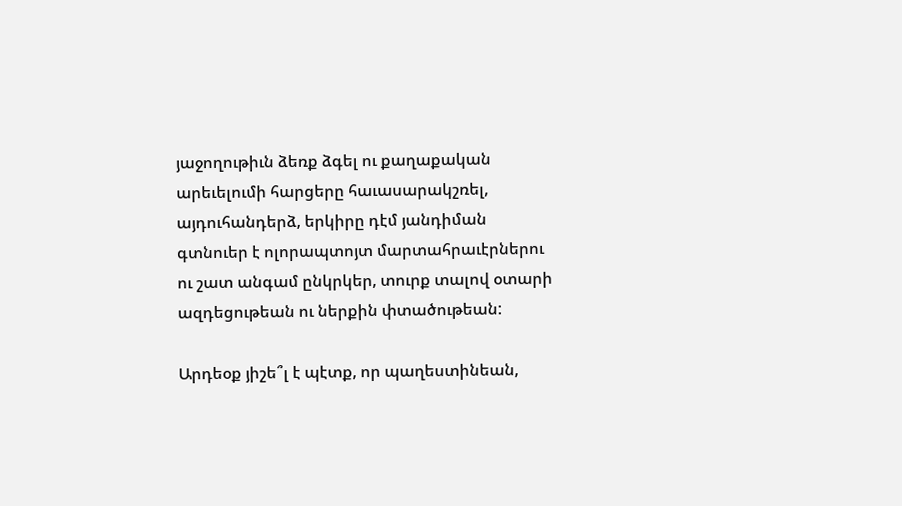յաջողութիւն ձեռք ձգել ու քաղաքական արեւելումի հարցերը հաւասարակշռել, այդուհանդերձ, երկիրը դէմ յանդիման գտնուեր է ոլորապտոյտ մարտահրաւէրներու ու շատ անգամ ընկրկեր, տուրք տալով օտարի ազդեցութեան ու ներքին փտածութեան:

Արդեօք յիշե՞լ է պէտք, որ պաղեստինեան,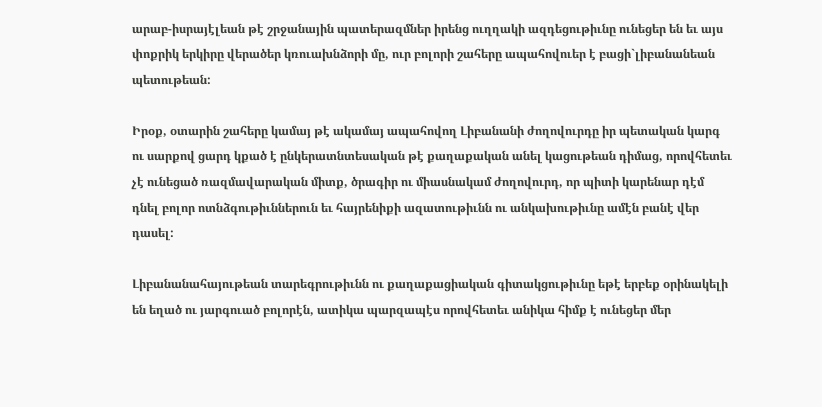արաբ-իսրայէլեան թէ շրջանային պատերազմներ իրենց ուղղակի ազդեցութիւնը ունեցեր են եւ այս փոքրիկ երկիրը վերածեր կռուախնձորի մը, ուր բոլորի շահերը ապահովուեր է բացի`լիբանանեան պետութեան:

Իրօք, օտարին շահերը կամայ թէ ակամայ ապահովող Լիբանանի ժողովուրդը իր պետական կարգ ու սարքով ցարդ կքած է ընկերատնտեսական թէ քաղաքական անել կացութեան դիմաց, որովհետեւ չէ ունեցած ռազմավարական միտք, ծրագիր ու միասնակամ ժողովուրդ, որ պիտի կարենար դէմ դնել բոլոր ոտնձգութիւններուն եւ հայրենիքի ազատութիւնն ու անկախութիւնը ամէն բանէ վեր դասել:

Լիբանանահայութեան տարեգրութիւնն ու քաղաքացիական գիտակցութիւնը եթէ երբեք օրինակելի են եղած ու յարգուած բոլորէն, ատիկա պարզապէս որովհետեւ անիկա հիմք է ունեցեր մեր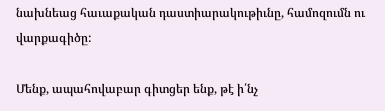նախնեաց հաւաքական դաստիարակութիւնը, համոզումն ու վարքագիծը:

Մենք, ապահովաբար գիտցեր ենք, թէ ի՛նչ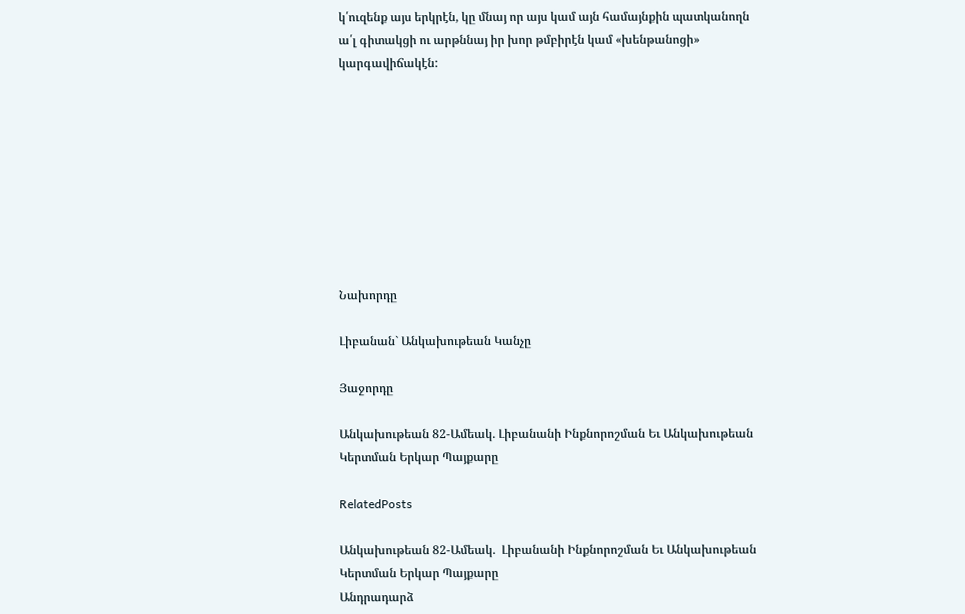կ՛ուզենք այս երկրէն, կը մնայ որ այս կամ այն համայնքին պատկանողն ա՛լ գիտակցի ու արթննայ իր խոր թմբիրէն կամ «խենթանոցի» կարգավիճակէն:









Նախորդը

Լիբանան` Անկախութեան Կանչը

Յաջորդը

Անկախութեան 82-Ամեակ. Լիբանանի Ինքնորոշման Եւ Անկախութեան Կերտման Երկար Պայքարը

RelatedPosts

Անկախութեան 82-Ամեակ.  Լիբանանի Ինքնորոշման Եւ Անկախութեան Կերտման Երկար Պայքարը
Անդրադարձ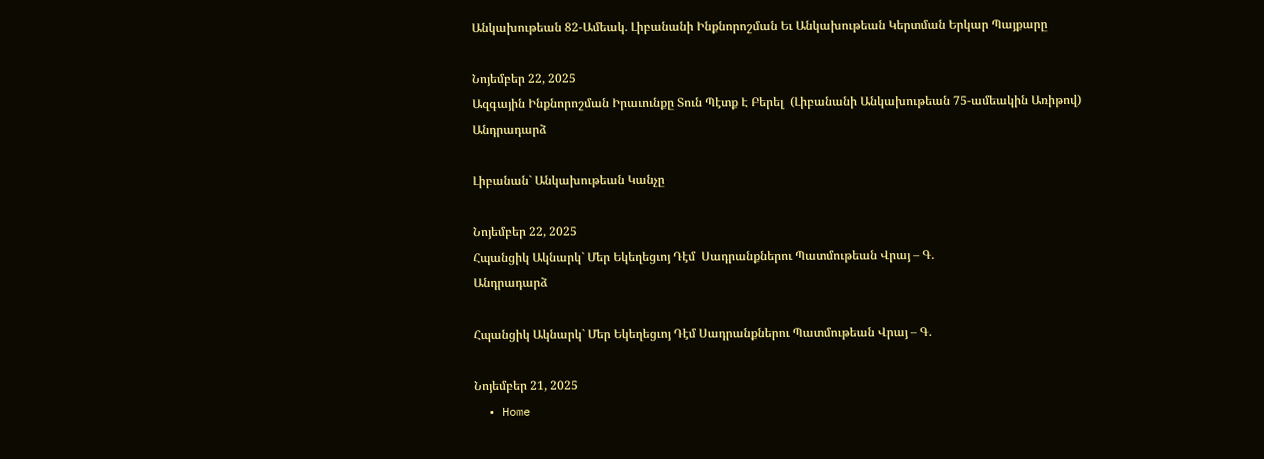Անկախութեան 82-Ամեակ. Լիբանանի Ինքնորոշման Եւ Անկախութեան Կերտման Երկար Պայքարը

Նոյեմբեր 22, 2025
Ազգային Ինքնորոշման Իրաւունքը Տուն Պէտք Է Բերել  (Լիբանանի Անկախութեան 75-ամեակին Առիթով)
Անդրադարձ

Լիբանան` Անկախութեան Կանչը

Նոյեմբեր 22, 2025
Հպանցիկ Ակնարկ` Մեր Եկեղեցւոյ Դէմ  Սադրանքներու Պատմութեան Վրայ – Գ.
Անդրադարձ

Հպանցիկ Ակնարկ` Մեր Եկեղեցւոյ Դէմ Սադրանքներու Պատմութեան Վրայ – Գ.

Նոյեմբեր 21, 2025
  • Home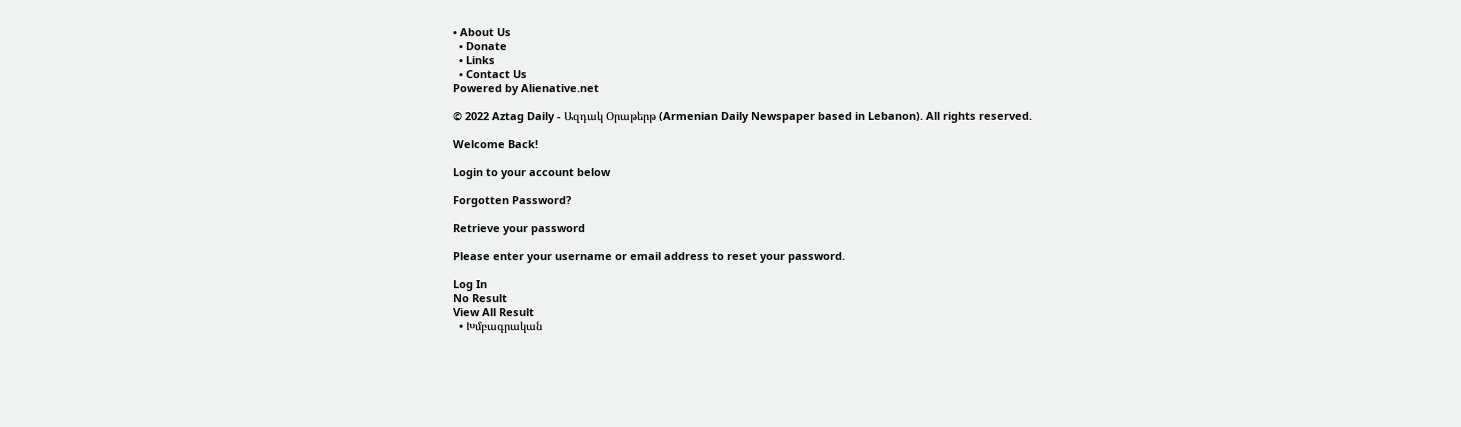• About Us
  • Donate
  • Links
  • Contact Us
Powered by Alienative.net

© 2022 Aztag Daily - Ազդակ Օրաթերթ (Armenian Daily Newspaper based in Lebanon). All rights reserved.

Welcome Back!

Login to your account below

Forgotten Password?

Retrieve your password

Please enter your username or email address to reset your password.

Log In
No Result
View All Result
  • Խմբագրական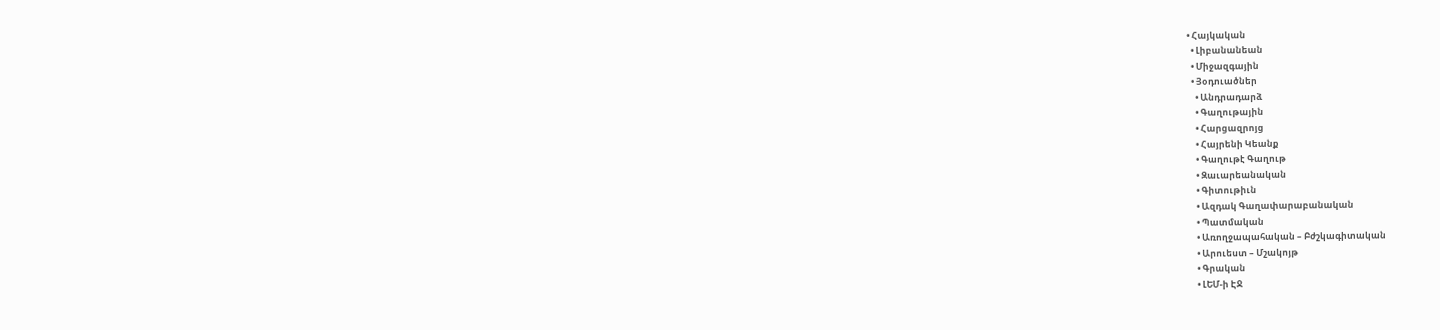• Հայկական
  • Լիբանանեան
  • Միջազգային
  • Յօդուածներ
    • Անդրադարձ
    • Գաղութային
    • Հարցազրոյց
    • Հայրենի Կեանք
    • Գաղութէ Գաղութ
    • Զաւարեանական
    • Գիտութիւն
    • Ազդակ Գաղափարաբանական
    • Պատմական
    • Առողջապահական – Բժշկագիտական
    • Արուեստ – Մշակոյթ
    • Գրական
    • ԼԵՄ-ի ԷՋ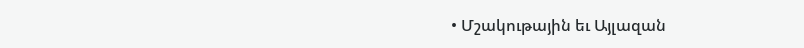• Մշակութային եւ Այլազան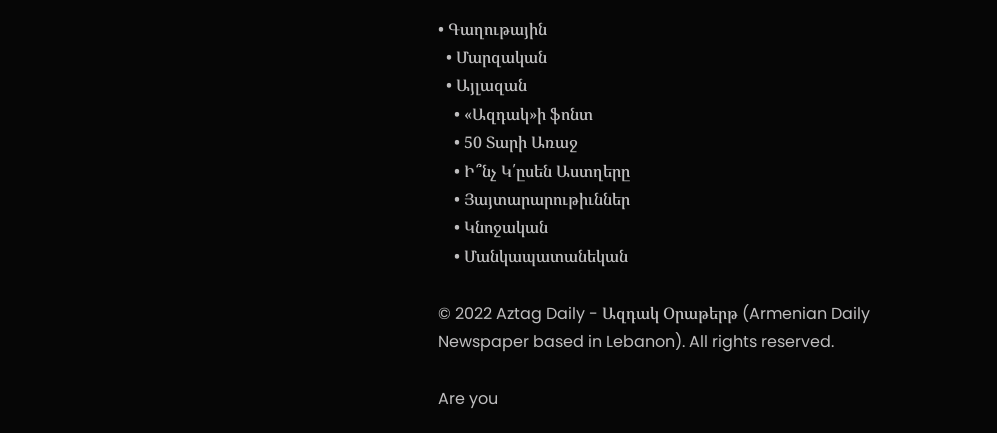• Գաղութային
  • Մարզական
  • Այլազան
    • «Ազդակ»ի ֆոնտ
    • 50 Տարի Առաջ
    • Ի՞նչ Կ՛ըսեն Աստղերը
    • Յայտարարութիւններ
    • Կնոջական
    • Մանկապատանեկան

© 2022 Aztag Daily - Ազդակ Օրաթերթ (Armenian Daily Newspaper based in Lebanon). All rights reserved.

Are you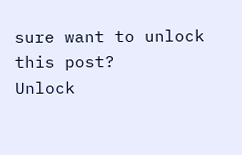sure want to unlock this post?
Unlock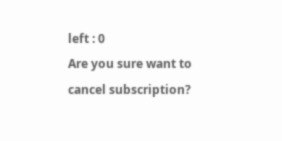left : 0
Are you sure want to cancel subscription?